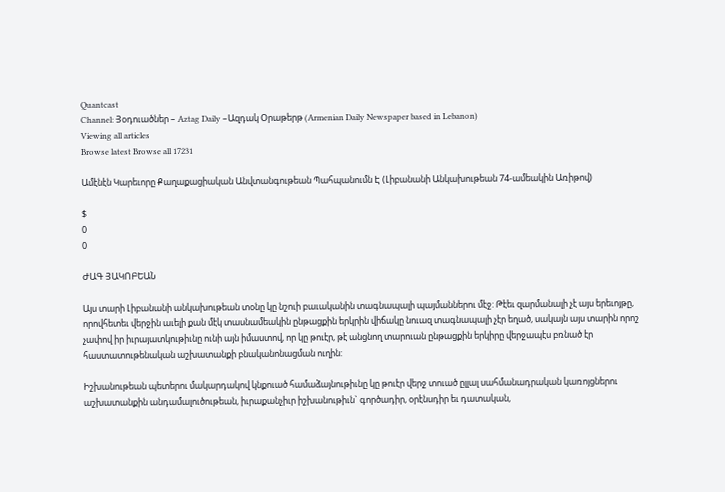Quantcast
Channel: Յօդուածներ – Aztag Daily –Ազդակ Օրաթերթ (Armenian Daily Newspaper based in Lebanon)
Viewing all articles
Browse latest Browse all 17231

Ամէնէն Կարեւորը Քաղաքացիական Անվտանգութեան Պահպանումն Է (Լիբանանի Անկախութեան 74-ամեակին Առիթով)

$
0
0

ԺԱԳ ՅԱԿՈԲԵԱՆ

Այս տարի Լիբանանի անկախութեան տօնը կը նշուի բաւականին տագնապալի պայմաններու մէջ: Թէեւ զարմանալի չէ այս երեւոյթը, որովհետեւ վերջին աւելի քան մէկ տասնամեակին ընթացքին երկրին վիճակը նուազ տագնապալի չէր եղած, սակայն այս տարին որոշ չափով իր իւրայատկութիւնը ունի այն իմաստով, որ կը թուէր, թէ անցնող տարուան ընթացքին երկիրը վերջապէս բռնած էր հաստատութենական աշխատանքի բնականոնացման ուղին:

Իշխանութեան պետերու մակարդակով կնքուած համաձայնութիւնը կը թուէր վերջ տուած ըլլալ սահմանադրական կառոյցներու աշխատանքին անդամալուծութեան, իւրաքանչիւր իշխանութիւն` գործադիր, օրէնսդիր եւ դատական,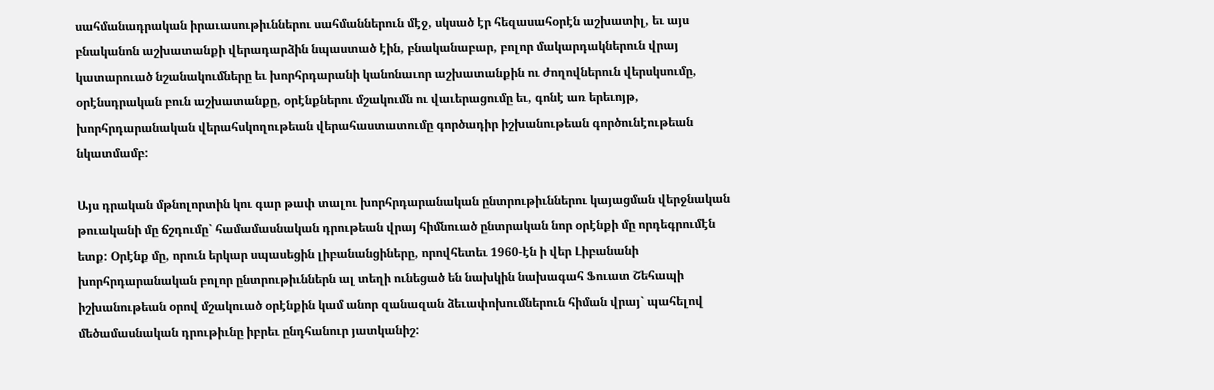սահմանադրական իրաւասութիւններու սահմաններուն մէջ, սկսած էր հեզասահօրէն աշխատիլ, եւ այս բնականոն աշխատանքի վերադարձին նպաստած էին, բնականաբար, բոլոր մակարդակներուն վրայ կատարուած նշանակումները եւ խորհրդարանի կանոնաւոր աշխատանքին ու ժողովներուն վերսկսումը, օրէնսդրական բուն աշխատանքը, օրէնքներու մշակումն ու վաւերացումը եւ, գոնէ առ երեւոյթ, խորհրդարանական վերահսկողութեան վերահաստատումը գործադիր իշխանութեան գործունէութեան նկատմամբ:

Այս դրական մթնոլորտին կու գար թափ տալու խորհրդարանական ընտրութիւններու կայացման վերջնական թուականի մը ճշդումը` համամասնական դրութեան վրայ հիմնուած ընտրական նոր օրէնքի մը որդեգրումէն ետք: Օրէնք մը, որուն երկար սպասեցին լիբանանցիները, որովհետեւ 1960-էն ի վեր Լիբանանի խորհրդարանական բոլոր ընտրութիւններն ալ տեղի ունեցած են նախկին նախագահ Ֆուատ Շեհապի իշխանութեան օրով մշակուած օրէնքին կամ անոր զանազան ձեւափոխումներուն հիման վրայ` պահելով մեծամասնական դրութիւնը իբրեւ ընդհանուր յատկանիշ: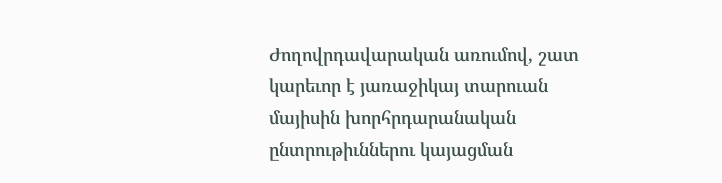Ժողովրդավարական առումով, շատ կարեւոր է յառաջիկայ տարուան մայիսին խորհրդարանական ընտրութիւններու կայացման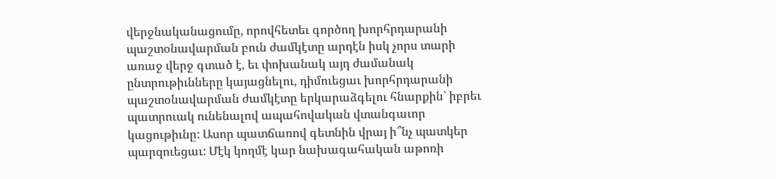վերջնականացումը, որովհետեւ գործող խորհրդարանի պաշտօնավարման բուն ժամկէտը արդէն իսկ չորս տարի առաջ վերջ գտած է, եւ փոխանակ այդ ժամանակ ընտրութիւնները կայացնելու, դիմուեցաւ խորհրդարանի պաշտօնավարման ժամկէտը երկարաձգելու հնարքին` իբրեւ պատրուակ ունենալով ապահովական վտանգաւոր կացութիւնը: Ասոր պատճառով գետնին վրայ ի՞նչ պատկեր պարզուեցաւ: Մէկ կողմէ կար նախագահական աթոռի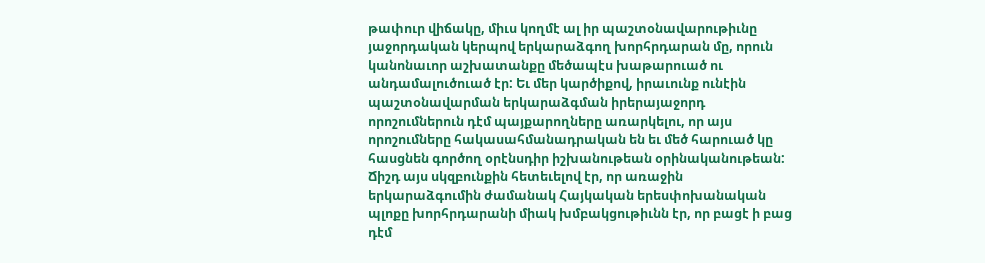թափուր վիճակը, միւս կողմէ ալ իր պաշտօնավարութիւնը յաջորդական կերպով երկարաձգող խորհրդարան մը, որուն կանոնաւոր աշխատանքը մեծապէս խաթարուած ու անդամալուծուած էր: Եւ մեր կարծիքով, իրաւունք ունէին պաշտօնավարման երկարաձգման իրերայաջորդ որոշումներուն դէմ պայքարողները առարկելու, որ այս որոշումները հակասահմանադրական են եւ մեծ հարուած կը հասցնեն գործող օրէնսդիր իշխանութեան օրինականութեան: Ճիշդ այս սկզբունքին հետեւելով էր, որ առաջին երկարաձգումին ժամանակ Հայկական երեսփոխանական պլոքը խորհրդարանի միակ խմբակցութիւնն էր, որ բացէ ի բաց դէմ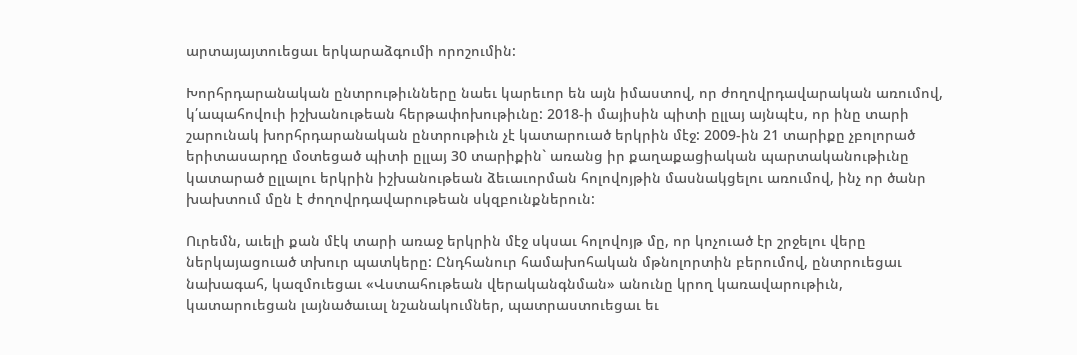արտայայտուեցաւ երկարաձգումի որոշումին:

Խորհրդարանական ընտրութիւնները նաեւ կարեւոր են այն իմաստով, որ ժողովրդավարական առումով, կ՛ապահովուի իշխանութեան հերթափոխութիւնը: 2018-ի մայիսին պիտի ըլլայ այնպէս, որ ինը տարի շարունակ խորհրդարանական ընտրութիւն չէ կատարուած երկրին մէջ: 2009-ին 21 տարիքը չբոլորած երիտասարդը մօտեցած պիտի ըլլայ 30 տարիքին` առանց իր քաղաքացիական պարտականութիւնը կատարած ըլլալու երկրին իշխանութեան ձեւաւորման հոլովոյթին մասնակցելու առումով, ինչ որ ծանր խախտում մըն է ժողովրդավարութեան սկզբունքներուն:

Ուրեմն, աւելի քան մէկ տարի առաջ երկրին մէջ սկսաւ հոլովոյթ մը, որ կոչուած էր շրջելու վերը ներկայացուած տխուր պատկերը: Ընդհանուր համախոհական մթնոլորտին բերումով, ընտրուեցաւ նախագահ, կազմուեցաւ «Վստահութեան վերականգնման» անունը կրող կառավարութիւն, կատարուեցան լայնածաւալ նշանակումներ, պատրաստուեցաւ եւ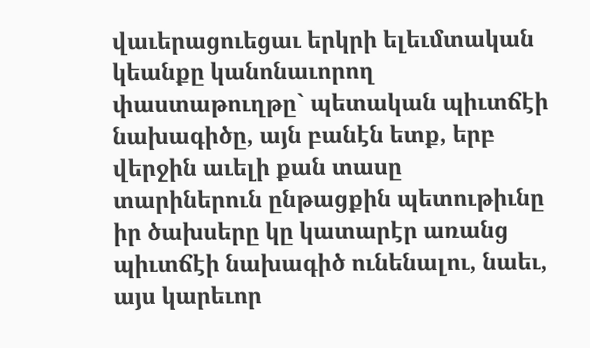վաւերացուեցաւ երկրի ելեւմտական կեանքը կանոնաւորող փաստաթուղթը` պետական պիւտճէի նախագիծը, այն բանէն ետք, երբ վերջին աւելի քան տասը տարիներուն ընթացքին պետութիւնը իր ծախսերը կը կատարէր առանց պիւտճէի նախագիծ ունենալու, նաեւ, այս կարեւոր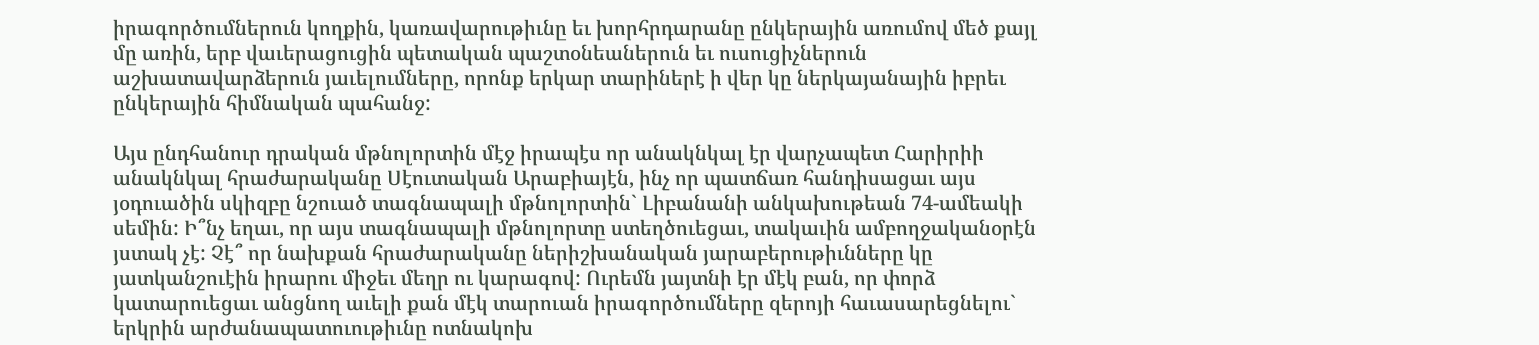իրագործումներուն կողքին, կառավարութիւնը եւ խորհրդարանը ընկերային առումով մեծ քայլ մը առին, երբ վաւերացուցին պետական պաշտօնեաներուն եւ ուսուցիչներուն աշխատավարձերուն յաւելումները, որոնք երկար տարիներէ ի վեր կը ներկայանային իբրեւ ընկերային հիմնական պահանջ:

Այս ընդհանուր դրական մթնոլորտին մէջ իրապէս որ անակնկալ էր վարչապետ Հարիրիի անակնկալ հրաժարականը Սէուտական Արաբիայէն, ինչ որ պատճառ հանդիսացաւ այս յօդուածին սկիզբը նշուած տագնապալի մթնոլորտին` Լիբանանի անկախութեան 74-ամեակի սեմին: Ի՞նչ եղաւ, որ այս տագնապալի մթնոլորտը ստեղծուեցաւ, տակաւին ամբողջականօրէն յստակ չէ: Չէ՞ որ նախքան հրաժարականը ներիշխանական յարաբերութիւնները կը յատկանշուէին իրարու միջեւ մեղր ու կարագով: Ուրեմն յայտնի էր մէկ բան, որ փորձ կատարուեցաւ անցնող աւելի քան մէկ տարուան իրագործումները զերոյի հաւասարեցնելու` երկրին արժանապատուութիւնը ոտնակոխ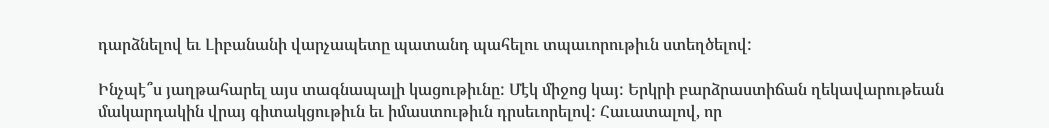դարձնելով եւ Լիբանանի վարչապետը պատանդ պահելու տպաւորութիւն ստեղծելով:

Ինչպէ՞ս յաղթահարել այս տագնապալի կացութիւնը: Մէկ միջոց կայ: Երկրի բարձրաստիճան ղեկավարութեան մակարդակին վրայ գիտակցութիւն եւ իմաստութիւն դրսեւորելով: Հաւատալով, որ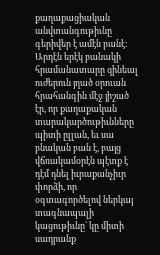քաղաքացիական անվտանգութիւնը գերիվեր է ամէն բանէ: Արդէն երէկ բանակի հրամանատարը զինեալ ուժերուն յղած օրուան հրահանգին մէջ յիշած էր, որ քաղաքական տարակարծութիւնները պիտի ըլլան, եւ սա բնական բան է, բայց վճռակամօրէն պէտք է դէմ դնել իւրաքանչիւր փորձի, որ օգտագործելով ներկայ տագնապալի կացութիւնը` կը միտի սադրանք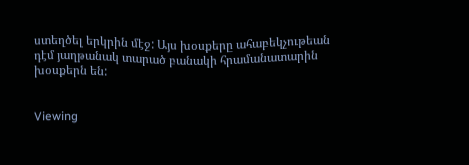ստեղծել երկրին մէջ: Այս խօսքերը ահաբեկչութեան դէմ յաղթանակ տարած բանակի հրամանատարին խօսքերն են:


Viewing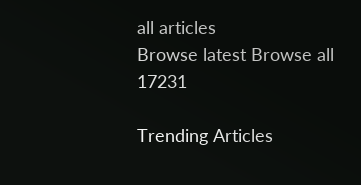all articles
Browse latest Browse all 17231

Trending Articles